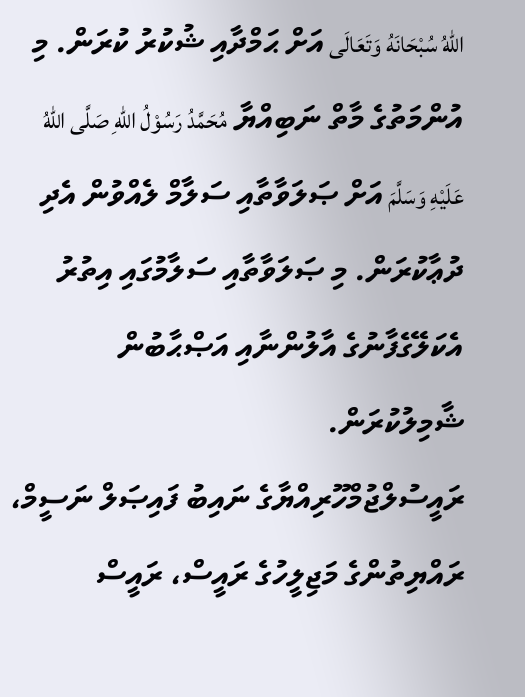اللهُ سُبْحَانَهُ وَتَعَالَى އަށް ޙަމްދާއި ޝުކުރު ކުރަން. މި އުންމަތުގެ މާތް ނަބިއްޔާ مُحَمَّدُ رَسُوْلُ اللهِ صَلَّى اللهُ عَلَيْهِ وَسَلَّمَ އަށް ޞަލަވާތާއި ސަލާމް ލެއްވުން އެދި ދުޢާކުރަން. މި ޞަލަވާތާއި ސަލާމުގައި އިތުރު އެކަލޭގެފާނުގެ އާލުންނާއި އަޞްޙާބުން ޝާމިލުކުރަން.
ރައީސުލްޖުމްހޫރިއްޔާގެ ނައިބު ފައިޞަލް ނަސީމް، ރައްޔިތުންގެ މަޖިލީހުގެ ރައީސް، ރައީސް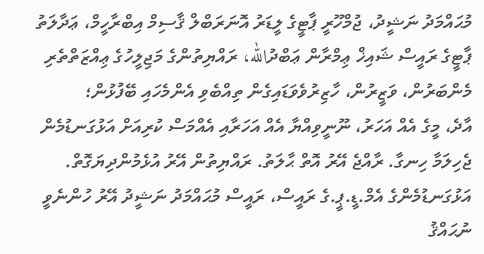މުޙައްމަދު ނަޝީދު، ޖުމްހޫރީ ޕާޓީގެ ލީޑަރު އޮނަރަބްލް ޤާސިމް އިބްރާހީމް، ޢަދާލަތު ޕާޓީގެ ރައީސް ޝައިޚް ޢިމްރާން ޢަބްދުالله، ރައްޔިތުންގެ މަޖިލީހުގެ ޢިއްޒަތްތެރި މެންބަރުން، ވަޒީރުން، ހާޒިރުވެވަޑައިގެން ތިއްބެވި އެންމެހައި ބޭފުޅުން؛
އާދެ، މީގެ އެއް އަހަރު، ނޫނީވިއްޔާ އެއް އަހަރާއި އެއްމަސް ކުރިއަށް އަޅުގަނޑުމެން ޖެހިލަމާ ހިނގާ. ރާއްޖެ އޭރު އޮތް ޙާލަތު. ރައްޔިތުން އޭރު އުޅެމުންދިޔަގޮތް.
އަޅުގަނޑުމެންގެ އެމް.ޑީ.ޕީ.ގެ ރައީސް، ރައީސް މުޙައްމަދު ނަޝީދު އޭރު ހުންނެވީ ނުޙައްޤު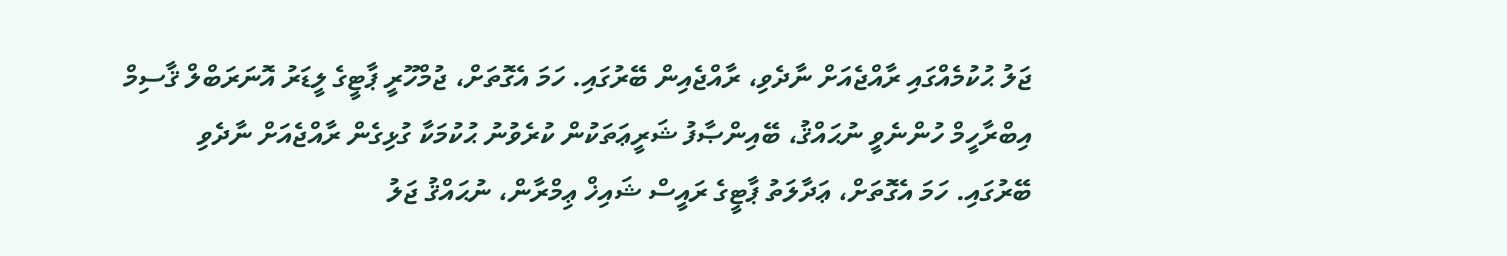ޖަލު ޙުކުމެއްގައި ރާއްޖެއަށް ނާދެވި، ރާއްޖެއިން ބޭރުގައި. ހަމަ އެގޮތަށް، ޖުމްހޫރީ ޕާޓީގެ ލީޑަރު އޮނަރަބްލް ޤާސިމް އިބްރާހީމް ހުންނެވީ ނުޙައްޤު، ބޭއިންޞާފު ޝަރީޢަތަކުން ކުރެވުނު ޙުކުމަކާ ގުޅިގެން ރާއްޖެއަށް ނާދެވި ބޭރުގައި. ހަމަ އެގޮތަށް، ޢަދާލަތު ޕާޓީގެ ރައީސް ޝައިޚް ޢިމްރާން، ނުޙައްޤު ޖަލު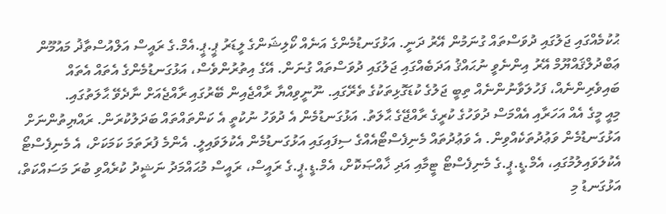ޙުކުމެއްގައި ޖަލުގައި ދުވަސްތައް ގުނަމުން އޭރު ދަނީ. އަޅުގަނޑުމެންގެ އަނެއް ކޯލިޝަންގެ ލީޑަރު ޕީ.ޕީ.އެމް.ގެ ރައީސް އަލްއުސްތާޛު މައުމޫން ޢަބްދުލްޤައްޔޫމް އޭރު އިންނެވީ ނުޙައްޤު އަދަބެއްގައި ޖަލުގައި ދުވަސްތައް ގުނަން. އޭގެ އިތުރުންވެސް، އަޅުގަނޑުމެންގެ އެތައް އެތައް ބައިވެރިންނެއް، ފަހުލަވާނުންނެއް ތިބީ ޖަލުގެ ކުޑަގޮޅިތަކުގެ ތެރޭގައި. ނޫނީވިއްޔާ ރާއްޖެއިން ބޭރުގައި ރާއްޖެއަށް ނާދެވޭ ޙާލަތުގައި.
މިއީ މީގެ އެއް އަހަރާއި އެއްމަސް ދުވަހުގެ ކުރީގެ ރާއްޖޭގެ ޙާލަތު. އަޅުގަނޑުމެން އެ ދުވަހު ނުކުތީ އެ ކަންތައްތައް ބަދަލުކުރަން. ރައްޔިތުންނަށް އަޅުގަނޑުމެން ވަޢުދުތަކެއްވިން. އެ ވަޢުދުތައް މެނިފެސްޓޯއެއްގެ ސިފައިގައި އަޅުގަނޑުމެން އެކުލަވައިލީ. އެންމެ ފުރަތަމަ ކަމަކަށް، އެ މެނިފެސްޓޯ އެކުލަވައިލުމުގައި، އެމް.ޑީ.ޕީ.ގެ މެނިފެސްޓޯ ޓީމާއި އަދި ޚާއްޞަކޮށް، އެމް.ޑީ.ޕީ.ގެ ރައީސް، ރައީސް މުޙައްމަދު ނަޝީދު ކުރެއްވި ބުރަ މަސައްކަތް، އަޅުގަނޑު މި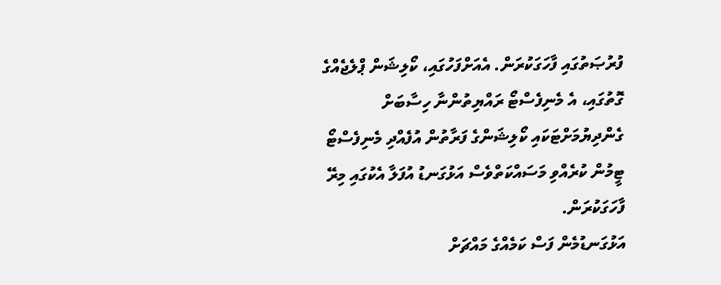ފުރުޞަތުގައި ފާހަގަކުރަން. އެއަށްފަހުގައި، ކޯލިޝަން ޕްލެޖެއްގެ ގޮތުގައި، އެ މެނިފެސްޓޯ ރައްޔިތުންނާ ހިސާބަށް ގެންދިޔުމަށްޓަކައި ކޯލިޝަންގެ ފަރާތުން އުފެއްދި މެނިފެސްޓޯ ޓީމުން ކުރެއްވި މަސައްކަތްވެސް އަޅުގަނޑު އުފަލާ އެކުގައި މިރޭ ފާހަގަކުރަން.
އަޅުގަނޑުމެން ފަސް ކަމެއްގެ މައްޗަށް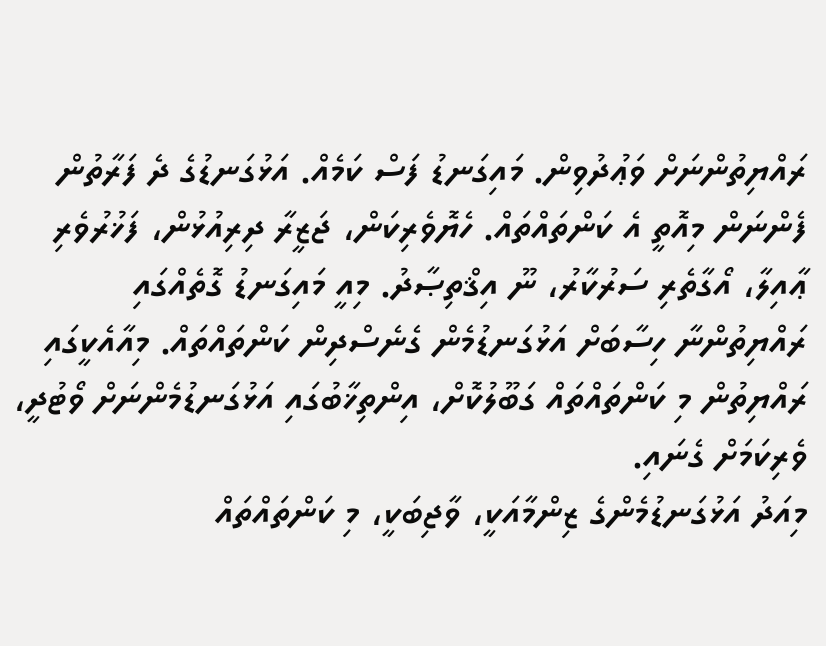ރައްޔިތުންނަށް ވަޢުދުވިން. މައިގަނޑު ފަސް ކަމެއް. އަޅުގަނޑުގެ ދެ ފަރާތުން ފެންނަން މިއޮތީ އެ ކަންތައްތައް. ހެޔޮވެރިކަން، ޖަޒީރާ ދިރިއުޅުން، ފަޚުރުވެރި ޢާއިލާ، އޯގާތެރި ސަރުކާރު، ނޫ އިޤްތިޞާދު. މިއީ މައިގަނޑު ގޮތެއްގައި ރައްޔިތުންނާ ހިސާބަށް އަޅުގަނޑުމެން ގެނެސްދިން ކަންތައްތައް. މިއާއެކީގައި ރައްޔިތުން މި ކަންތައްތައް ގަބޫލުކޮށް، އިންތިޚާބުގައި އަޅުގަނޑުމެންނަށް ވޯޓުދީ، ވެރިކަމަށް ގެނައި.
މިއަދު އަޅުގަނޑުމެންގެ ޒިންމާއަކީ، ވާޖިބަކީ، މި ކަންތައްތައް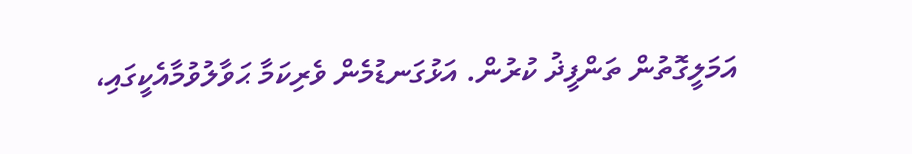އަމަލީގޮތުން ތަންފީޛު ކުރުން. އަޅުގަނޑުމެން ވެރިކަމާ ޙަވާލުވުމާއެކީގައި،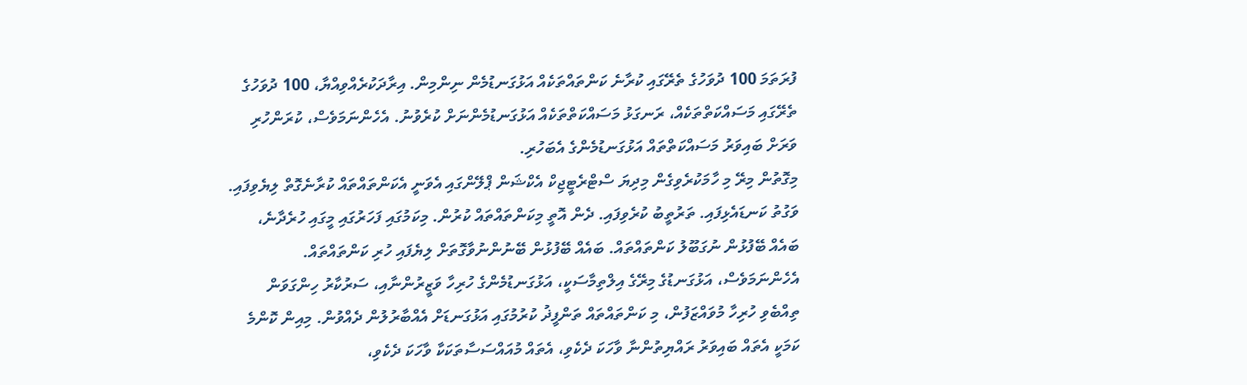ފުރަތަމަ 100 ދުވަހުގެ ތެރޭގައި ކުރާނެ ކަންތައްތަކެއް އަޅުގަނޑުމެން ނިންމިން. އިރާދަކުރެއްވިއްޔާ، 100 ދުވަހުގެ ތެރޭގައި މަސައްކަތްތަކެއް، ރަނގަޅު މަސައްކަތްތަކެއް އަޅުގަނޑުމެންނަށް ކުރެވުނު. އެހެންނަމަވެސް، ކުރަންހުރި ވަރަށް ބައިވަރު މަސައްކަތްތައް އަޅުގަނޑުމެންގެ އެބަހުރި.
މިގޮތުން މިރޭ މި ހާމަކުރެވިގެން މިދިޔަ ސްޓްރެޓީޖިކް އެކްޝަން ޕްލޭންގައި އެވަނީ އެކަންތައްތައް ކުރާނެގޮތް ލިޔެވިފައި. ވަގުތު ކަނޑައެޅިފައި. ތަރުތީބު ކުރެވިފައި. ދެން އޮތީ މިކަންތައްތައް ކުރުން. މިކަމުގައި ފަހަރުގައި މީގައި ހުރެދާނެ، ބައެއް ބޭފުޅުން ނުގަބޫލު ކަންތައްތައް. ބައެއް ބޭފުޅުން ބޭނުންނުވާގޮތަށް ލިޔެފައި ހުރި ކަންތައްތައް.
އެހެންނަމަވެސް، އަޅުގަނޑުގެ މިރޭގެ އިލްތިމާސަކީ، އަޅުގަނޑުމެންގެ ހުރިހާ ވަޒީރުންނާއި، ސަރުކާރު ހިންގަވަން ތިއްބެވި ހުރިހާ މުވައްޒަފުން، މި ކަންތައްތައް ތަންފީޛު ކުރުމުގައި އަޅުގަނޑަށް އެއްބާރުލުން ދެއްވުން. މިއިން ކޮންމެ ކަމަކީ އެތައް ބައިވަރު ރައްޔިތުންނާ ވާހަކަ ދެކެވި، އެތައް މުއައްސަސާތަކަކާ ވާހަކަ ދެކެވި،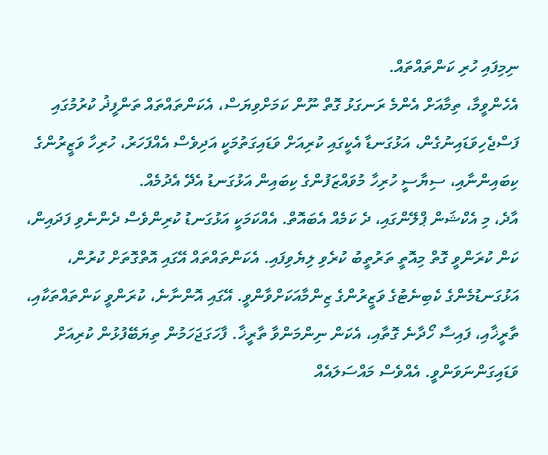ނިމިފައި ހުރި ކަންތައްތައް.
އެހެންވީމާ، ތިމާއަށް އެންމެ ރަނގަޅު ގޮތް ނޫން ކަމަށްވިޔަސް، އެކަންތައްތައް ތަންފީޛު ކުރުމުގައި ފަސްޖެހިވަޑައިނުގެން، އަޅުގަނޑާ އެކީގައި ކުރިއަށް ވަޑައިގަތުމަކީ އަދިވެސް އެއްފަހަރު، ހުރިހާ ވަޒީރުންގެ ކިބައިންނާއި، ސިޔާސީ ހުރިހާ މުވައްޒަފުންގެ ކިބައިން އަޅުގަނޑު އެދޭ އެދުމެއް.
އާދެ، މި އެކްޝަން ޕްލޭންގައި، ދެ ކަމެއް އެބައޮތް. އެއްކަމަކީ އަޅުގަނޑު ކުރިންވެސް ދެންނެވި ފަދައިން، ކަން ކުރަންވީ ގޮތް މިއޮތީ ތަރުތީބު ކުރެވި ލިޔެވިފައި. އެކަންތައްތައް އޭގައި އޮތްގޮތަށް ކުރުން، އަޅުގަނޑުމެންގެ ކެބިނެޓުގެ ވަޒީރުންގެ ޒިންމާއަކަށްވާންވީ. އޭގައި އޮންނާނެ، ކުރަންވީ ކަންތައްތަކާއި، ތާރީޚާއި، ފައިސާ ހޯދާނެ ގޮތާއި، އެކަން ނިންމަންވާ ތާރީޚާ. ފާހަގަޖަހަމުން ތިޔަބޭފުޅުން ކުރިއަށް ވަޑައިގަންނަވަންވީ. އެއްވެސް މައްސަލައެއް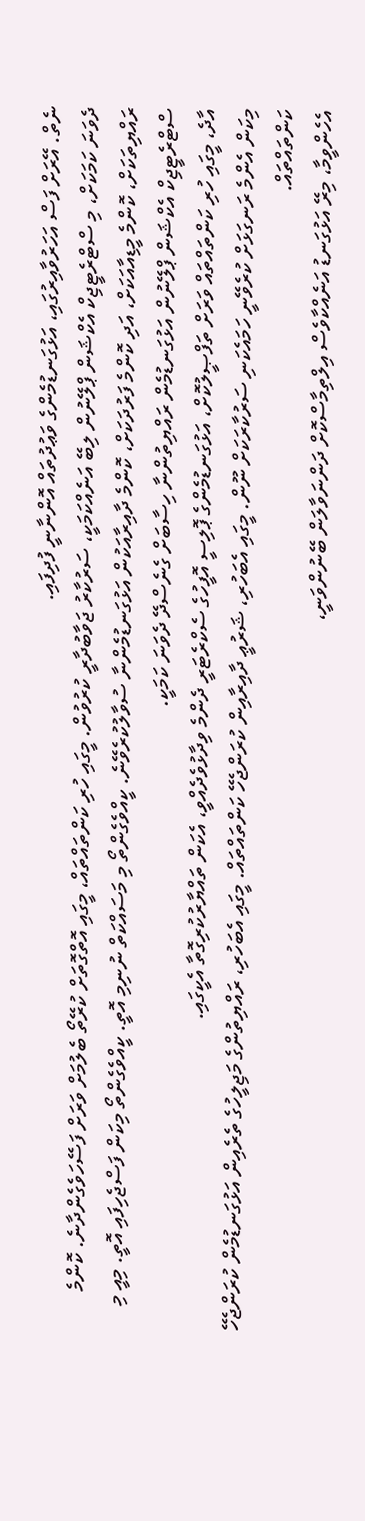ނެތް. އޭރަށް ފަސް އަހަރުވާއިރުގައި، އަޅުގަނޑުމެންގެ ވަޢުދުތައް އޮންނާނީ ފުދިފައި.
ދެވަނަ ކަމަކަށް، މި ސްޓްރެޓީޖިކް އެކްޝަން ޕްލޭނުން ލިބޭ އަނެއްކަމަކީ، ސަރުކާރު ޖަވާބުދާރީ ކުރުވުން. މީގައި ހުރި ކަންތައްތައް، މީގައި އޮތްގޮތަށް ކުރޭތޯ ބެލުމަށް ވަރަށް ފަސޭހަވެގެންދާނެ. ކޮންމެ ރައްޔިތަކަށް، ކޮންމެ މީޑިއާއަކަށް، އަދި ކޮންމެ ފަރުދަކަށް، ކޮންމެ ދާއިރާއަކުން އަޅުގަނޑުމެންނާ ސުވާލުކުރެވޭނެ. ކީއްވެގެންތޯ މި މަސައްކަތް ނުނިމި އޮތީ. ކީއްވެގެންތޯ މިކަން ފަސްޖެހިފައި އޮތީ. މިއީ މި ސްޓްރެޓީޖިކް އެކްޝަން ޕްލޭނުން އަޅުގަނޑުމެން ރައްޔިތުންނާ ހިސާބަށް ގެނެސްދޭ ދެވަނަ ކަމަކީ.
އާދެ، މީގައި ހުރި ކަންތައްތައް ވަރަށް ތަފްޞީލުކޮށް، އަޅުގަނޑުމެންގެ ޕޮލިސީ އޮފީހުގެ ސެކްރެޓަރީ ދެންމެ ވިދާޅުވެދެއްވީ، އެކަން ތައްޔާރުކުރިގޮތާ އެކީގައި.
މިކަން އެންމެ ރަނގަޅަށް ކުރެވޭނީ ހަމައެކަނި ސަރުކާރަކަށް ނޫން. މީގައި އެބަހުރި، ޝަރުޢީ ދާއިރާއިން ކުރަންޖެހޭ ކަންތައްތައް. މީގައި އެބަހުރި، ރައްޔިތުންގެ މަޖިލީހުގެ ތެރެއިން އަޅުގަނޑުމެން ކުރަންޖެހޭ ކަންތައްތައް.
އެހެންވީމާ، މިރޭ އަޅުގަނޑު އަނެއްކާވެސް އިލްތިމާސްކޮށް ދަންނަވާލަން ބޭނުންވަނީ،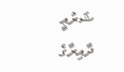ޝަރުޢީ ދާއިރާގެ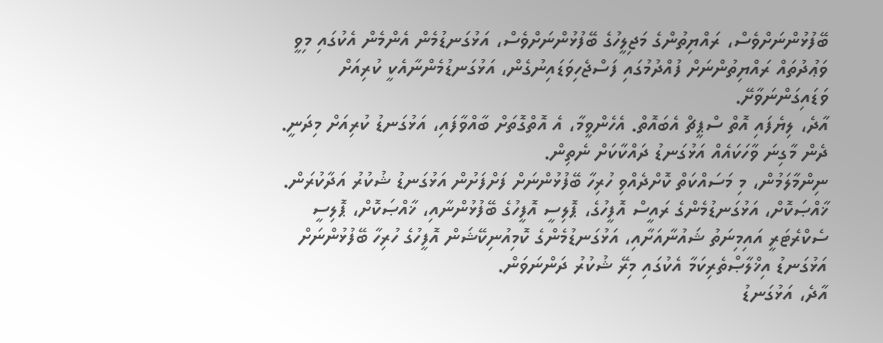ބޭފުޅުންނަށްވެސް، ރައްޔިތުންގެ މަޖިލީހުގެ ބޭފުޅުންނަށްވެސް، އަޅުގަނޑުމެން އެންމެން އެކުގައި މިވީ ވަޢުދުތައް ރައްޔިތުންނަށް ފުއްދުމުގައި ފަސްޖެހިވަޑައިނުގެން، އަޅުގަނޑުމެންނާއެކީ ކުރިއަށް ވަޑައިގަންނަވާށޭ.
އާދެ، ލިޔެފައި އޮތް ސްޕީޗް އެބައޮތް. އެހެންވީމާ، އެ އޮތްގޮތަށް ބާއްވާފައި، އަޅުގަނޑު ކުރިއަށް މިދަނީ. ދެން މާގިނަ ވާހަކައެއް އަޅުގަނޑު ދައްކާކަށް ނެތިން.
ނިންމާލަމުން، މި މަސައްކަތް ކޮށްދެއްވި ހުރިހާ ބޭފުޅުންނަށް ފަށްފަށުން އަޅުގަނޑު ޝުކުރު އަދާކުރަން. ޚާއްޞަކޮށް، އަޅުގަނޑުމެންގެ ރައީސް އޮފީހުގެ، ޕޮލިސީ އޮފީހުގެ ބޭފުޅުންނާއި، ޚާއްޞަކޮށް، ޕޮލިސީ ސެކްރެޓަރީ އައިމިނަތު ޝައުނާއަށާއި، އަޅުގަނޑުމެންގެ ކޮމިއުނިކޭޝަން އޮފީހުގެ ހުރިހާ ބޭފުޅުންނަށް އަޅުގަނޑު އިޚްލާޞްތެރިކަމާ އެކުގައި މިރޭ ޝުކުރު ދަންނަވަން.
އާދެ، އަޅުގަނޑު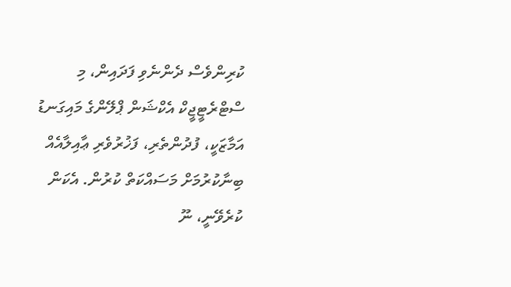ކުރިންވެސް ދެންނެވި ފަދައިން، މި ސްޓްރެޓީޖީކް އެކްޝަން ޕްލޭންގެ މައިގަނޑު އަމާޒަކީ، ފުދުންތެރި، ފަޚުރުވެރި ޢާއިލާއެއް ބިނާކުރުމަށް މަސައްކަތް ކުރުން. އެކަން ކުރެވޭނީ، ނޫ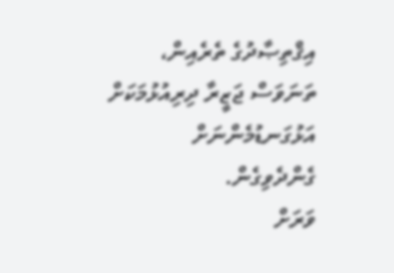އިޤްތިޞާދުގެ ތެރެއިން، ތަނަވަސް ޖަޒީރާ ދިރިއުޅުމަކަށް އަޅުގަނޑުމެންނަށް ގެންދެވިގެން.
ވަރަށް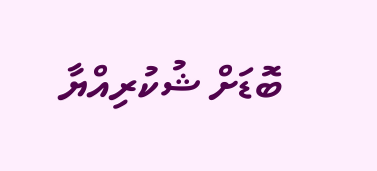ބޮޑަށް ޝުކުރިއްޔާ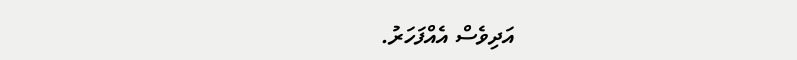އަދިވެސް އެއްފަހަރު.